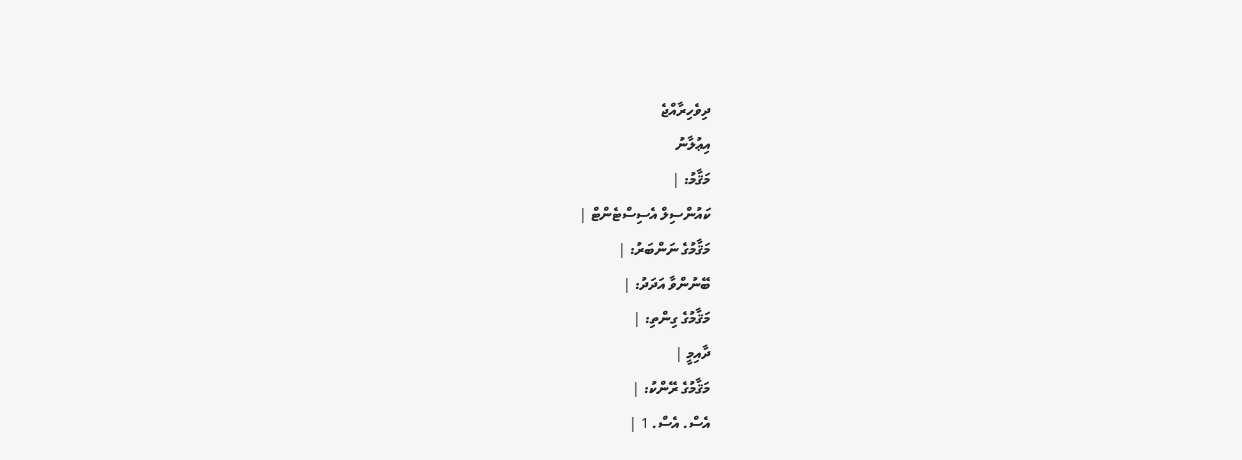ދިވެހިރާއްޖެ
އިޢުލާނު
މަޤާމު: |
ކައުންސިލް އެސިސްޓެންޓް |
މަޤާމުގެ ނަންބަރު: |
ބޭނުންވާ އަދަދު: |
މަޤާމުގެ ގިންތި: |
ދާއިމީ |
މަޤާމުގެ ރޭންކު: |
އެސް. އެސް. 1 |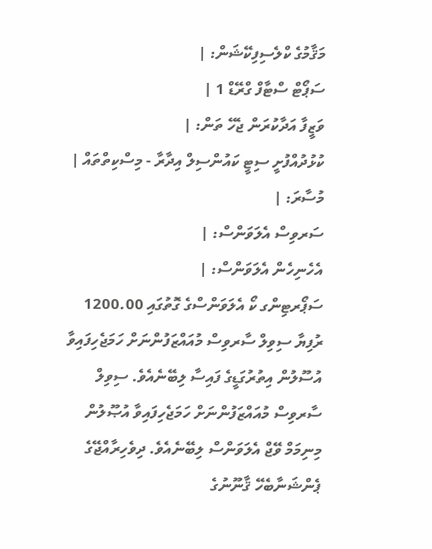މަޤާމުގެ ކްލެސިފިކޭޝަން: |
ސަޕޯޓް ސްޓާފް ގްރޭޑް 1 |
ވަޒީފާ އަދާކުރަން ޖެހޭ ތަން: |
ކުޅުދުއްފުށީ ސިޓީ ކައުންސިލް އިދާރާ - މިސްކިތްތައް |
މުސާރަ: |
ސަރވިސް އެލަވަންސް: |
އެހެނިހެން އެލަވަންސް: |
ސަޕޯރޓިންގ ކޯ އެލަވަންސްގެ ގޮތުގައި 1200.00 ރުފިޔާ ސިވިލް ސާރވިސް މުއައްޒަފުންނަށް ހަމަޖެހިފައިވާ އުސޫލުން އިތުރުގަޑީގެ ފައިސާ ލިބޭނެއެވެ. ސިވިލް ސާރވިސް މުއައްޒަފުންނަށް ހަމަޖެހިފައިވާ އުޞޫލުން މިނިމަމް ވޭޖް އެލަވަންސް ލިބޭނެއެވެ. ދިވެހިރާއްޖޭގެ ޕެންޝަނާބެހޭ ޤާނޫނުގެ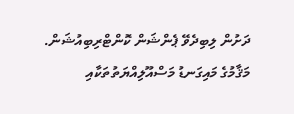ދަށުން ލިބިދެވޭ ޕެންޝަން ކޮންޓްރިބިއުޝަން.
މަޤާމުގެ މައިގަނޑު މަސްއޫލިއްޔަތުތަކާއި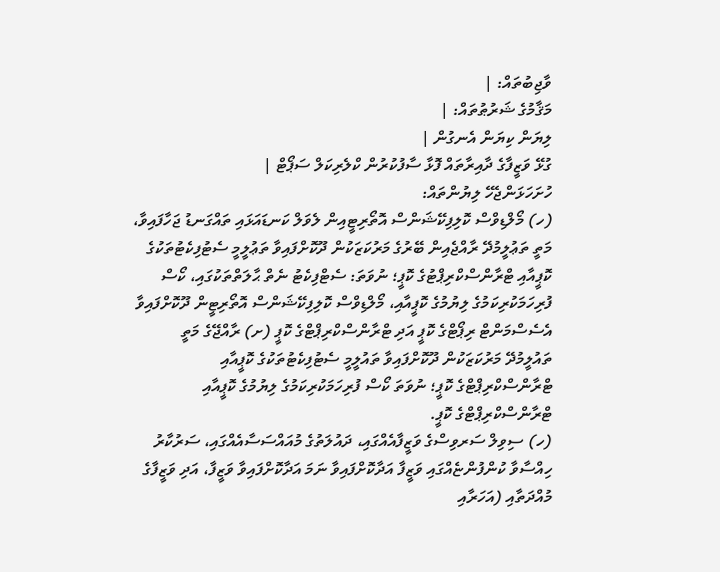ވާޖިބުތައް: |
މަޤާމުގެ ޝަރުޠުތައް: |
ލިޔަން ކިޔަން އެނގުން |
ގުޅޭ ވަޒީފާގެ ދާއިރާތައް ފޮޅާ ސާފުކުރުން ކްލެރިކަލް ސަޕޯޓް |
ހުށަހަޅަންޖެހޭ ލިޔުންތައް:
(ހ) މޯލްޑިވްސް ކޮލިފިކޭޝަންސް އޮތޯރިޓީއިން ލެވަލް ކަނޑައަޅައި ތައްގަނޑު ޖަހާފައިވާ، މަތީ ތަޢުލީމުދޭ ރާއްޖެއިން ބޭރުގެ މަރުކަޒަކުން ދޫކޮށްފައިވާ ތަޢުލީމީ ސެޓުފިކެޓުތަކުގެ ކޮޕީއާއި ޓްރާންސްކްރިޕްޓުގެ ކޮޕީ؛ ނުވަތަ: ސެޓްފިކެޓު ނެތް ޙާލަތްތަކުގައި، ކޯސް ފުރިހަމަކުރިކަމުގެ ލިޔުމުގެ ކޮޕީއާއި، މޯލްޑިވްސް ކޮލިފިކޭޝަންސް އޮތޯރިޓީން ދޫކޮށްފައިވާ އެސެސްމަންޓް ރިޕޯޓްގެ ކޮޕީ އަދި ޓްރާންސްކްރިޕްޓްގެ ކޮޕީ (ށ) ރާއްޖޭގެ މަތީ ތައުލީމުދޭ މަރުކަޒަކުން ދޫކޮށްފައިވާ ތައުލީމީ ސެޓުފިކެޓުތަކުގެ ކޮޕީއާއި ޓްރާންސްކްރިޕްޓްގެ ކޮޕީ؛ ނުވަތަ ކޯސް ފުރިހަމަކުރިކަމުގެ ލިޔުމުގެ ކޮޕީއާއި ޓްރާންސްކްރިޕްޓްގެ ކޮޕީ.
(ހ) ސިވިލް ސަރވިސްގެ ވަޒީފާއެއްގައި، ދައުލަތުގެ މުއައްސަސާއެއްގައި، ސަރުކާރު ހިއްސާވާ ކުންފުންޏެއްގައި ވަޒީފާ އަދާކޮށްފައިވާ ނަމަ އަދާކޮށްފައިވާ ވަޒީފާ، އަދި ވަޒީފާގެ މުއްދަތާއި (އަހަރާއި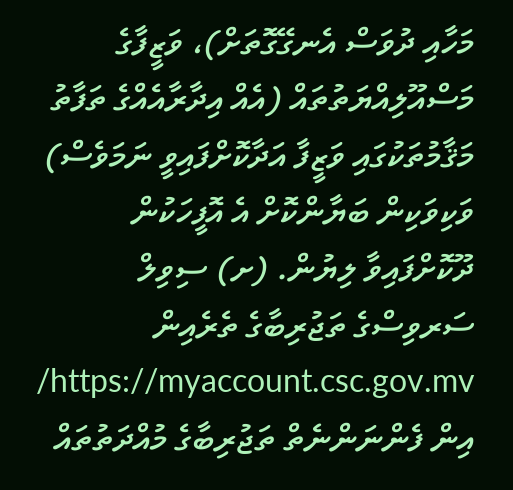މަހާއި ދުވަސް އެނގޭގޮތަށް)، ވަޒީފާގެ މަސްއޫލިއްޔަތުތައް (އެއް އިދާރާއެއްގެ ތަފާތު މަޤާމުތަކުގައި ވަޒީފާ އަދާކޮށްފައިވީ ނަމަވެސް) ވަކިވަކިން ބަޔާންކޮށް އެ އޮފީހަކުން ދޫކޮށްފައިވާ ލިޔުން. (ށ) ސިވިލް ސަރވިސްގެ ތަޖުރިބާގެ ތެރެއިން https://myaccount.csc.gov.mv/ އިން ފެންނަންނެތް ތަޖުރިބާގެ މުއްދަތުތައް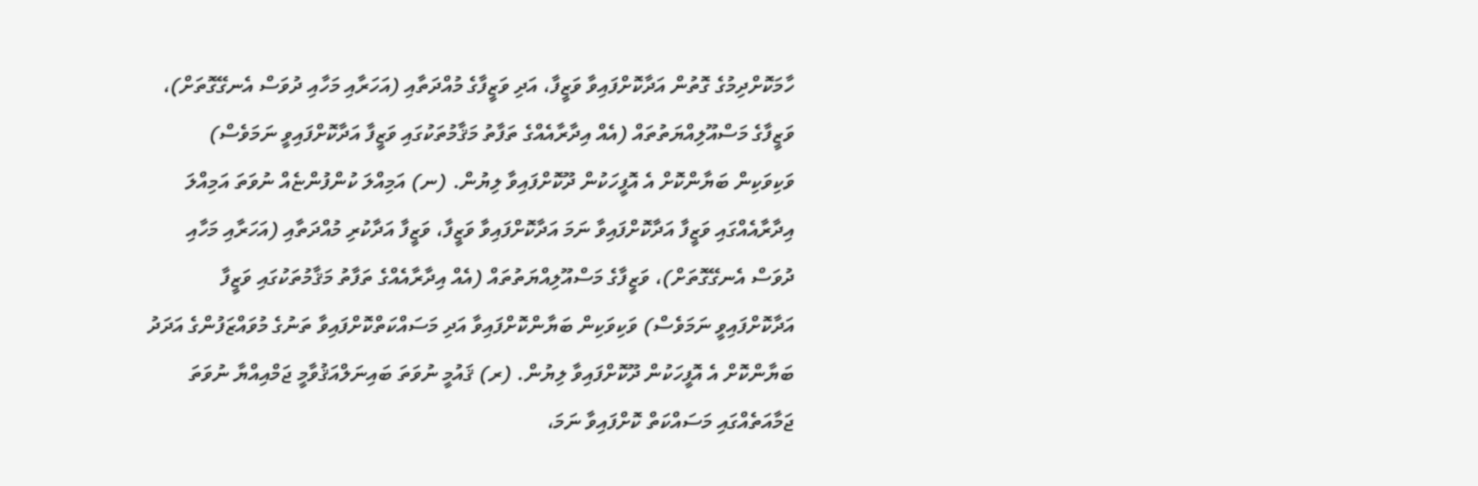ހާމަކޮށްދިމުގެ ގޮތުން އަދާކޮށްފައިވާ ވަޒީފާ، އަދި ވަޒީފާގެ މުއްދަތާއި (އަހަރާއި މަހާއި ދުވަސް އެނގޭގޮތަށް)، ވަޒީފާގެ މަސްއޫލިއްޔަތުތައް (އެއް އިދާރާއެއްގެ ތަފާތު މަޤާމުތަކުގައި ވަޒީފާ އަދާކޮށްފައިވީ ނަމަވެސް) ވަކިވަކިން ބަޔާންކޮށް އެ އޮފީހަކުން ދޫކޮށްފައިވާ ލިޔުން. (ނ) އަމިއްލަ ކުންފުންޏެއް ނުވަތަ އަމިއްލަ އިދާރާއެއްގައި ވަޒީފާ އަދާކޮށްފައިވާ ނަމަ އަދާކޮށްފައިވާ ވަޒީފާ، ވަޒީފާ އަދާކުރި މުއްދަތާއި (އަހަރާއި މަހާއި ދުވަސް އެނގޭގޮތަށް)، ވަޒީފާގެ މަސްއޫލިއްޔަތުތައް (އެއް އިދާރާއެއްގެ ތަފާތު މަޤާމުތަކުގައި ވަޒީފާ އަދާކޮށްފައިވީ ނަމަވެސް) ވަކިވަކިން ބަޔާންކޮށްފައިވާ އަދި މަސައްކަތްކޮށްފައިވާ ތަނުގެ މުވައްޒަފުންގެ އަދަދު ބަޔާންކޮށް އެ އޮފީހަކުން ދޫކޮށްފައިވާ ލިޔުން. (ރ) ޤައުމީ ނުވަތަ ބައިނަލްއަޤުވާމީ ޖަމްއިއްޔާ ނުވަތަ ޖަމާއަތެއްގައި މަސައްކަތް ކޮށްފައިވާ ނަމަ،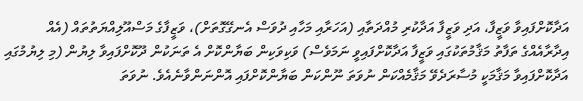އަދާކޮށްފައިވާ ވަޒީފާ، އަދި ވަޒީފާ އަދާކުރި މުއްދަތާއި (އަހަރާއި މަހާއި ދުވަސް އެނގޭގޮތަށް)، ވަޒީފާގެ މަސްއޫލިއްޔަތުތައް (އެއް އިދާރާއެއްގެ ތަފާތު މަޤާމުތަކުގައި ވަޒީފާ އަދާކޮށްފައިވީ ނަމަވެސް) ވަކިވަކިން ބަޔާންކޮށް އެ ތަނަކުން ދޫކޮށްފައިވާ ލިޔުން (މި ލިޔުމުގައި އަދާކޮށްފައިވާ މަޤާމަކީ މުސާރަދެވޭ މަޤާމެއްކަން ނުވަތަ ނޫންކަން ބަޔާންކޮށްފައި އޮންނަންވާނެއެވެ. ނުވަތަ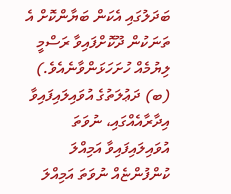ބަދަލުގައި އެކަން ބަޔާންކޮށް އެ ތަނަކުން ދޫކޮށްފައިވާ ރަސްމީ ލިޔުމެއް ހުށަހަޅަންވާނެއެވެ.) (ބ) ދަޢުލަތުގެ އުވައިލައިފައިވާ އިދާރާއެއްގައި، ނުވަތަ އުވައިލައިފައިވާ އަމިއްލަ ކުންފުންޏެއް ނުވަތަ އަމިއްލަ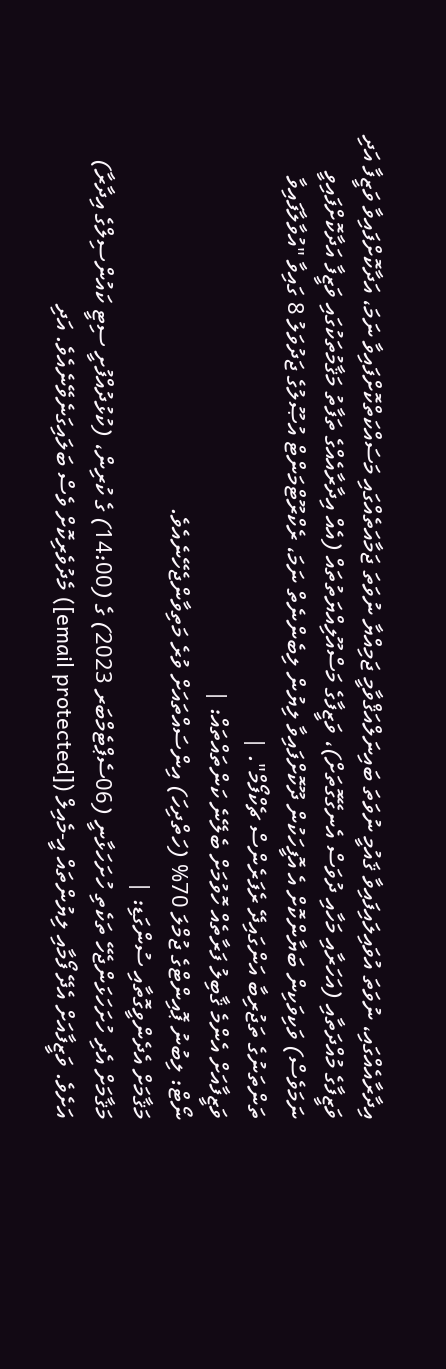އިދާރާއެއްގައި، ނުވަތަ އުވައިލައިފައިވާ ޤައުމީ ނުވަތަ ބައިނަލްއަޤްވާމީ ޖަމިއްޔާ ނުވަތަ ޖަމާއަތެއްގައި މަސައްކަތްކޮށްފައިވާ ނަމަ، އަދާކޮށްފައިވާ ވަޒީފާ އަދި ވަޒީފާގެ މުއްދަތާއި (އަހަރާއި މަހާއި ދުވަސް އެނގޭގޮތަށް)، ވަޒީފާގެ މަސްއޫލިއްޔަތުތައް (އެއް އިދާރާއެއްގެ ތަފާތު މަޤާމުތަކުގައި ވަޒީފާ އަދާކޮށްފައިވީ ނަމަވެސް) ވަކިވަކިން ބަޔާންކޮށް އެ އޮފީހަކުން ދޫކޮށްފައިވާ ލިޔުން ލިބެންނެތް ނަމަ، ރެކްރޫޓްމަންޓް އުޞޫލުގެ ޖަދުވަލު 8 ގައިވާ "އުވާލާފައިވާ ތަންތަނުގެ ތަޖުރިބާ އަންގައިދޭ ރެފަރެންސް ޗެކްފޯމް". |
ވަޒީފާއަށް އެންމެ ޤާބިލު ފަރާތެއް ހޮވުމަށް ބެލޭނެ ކަންތައްތައް: |
ނޯޓް: ލިބުނު ޕޮއިންޓްގެ ޖުމްލަ 70% (ހަތްދިހަ) އިންސައްތައަށް ވުރެ މަތިވާންޖެހޭނެއެވެ.
މަޤާމަށް އެދެންވީގޮތާއި ސުންގަޑި: |
މަޤާމަށް އެދި ހުށަހަޅަންޖެހޭ ތަކެތި ހުށަހަޅާނީ (06ސެޕްޓެމްބަރ 2023) ގެ (14:00) ގެ ކުރިން، (ކުޅުދުއްފުށީ ސިޓީ ކައުންސިލްގެ އިދާރާ) އަށެވެ. ވަޒީފާއަށް އެދޭ ފޯމާއި ލިޔުންތައް އީ-މެއިލް ([email protected]) މެދުވެރިކޮށް ވެސް ބަލައިގަނެވޭނެއެވެ. އަދި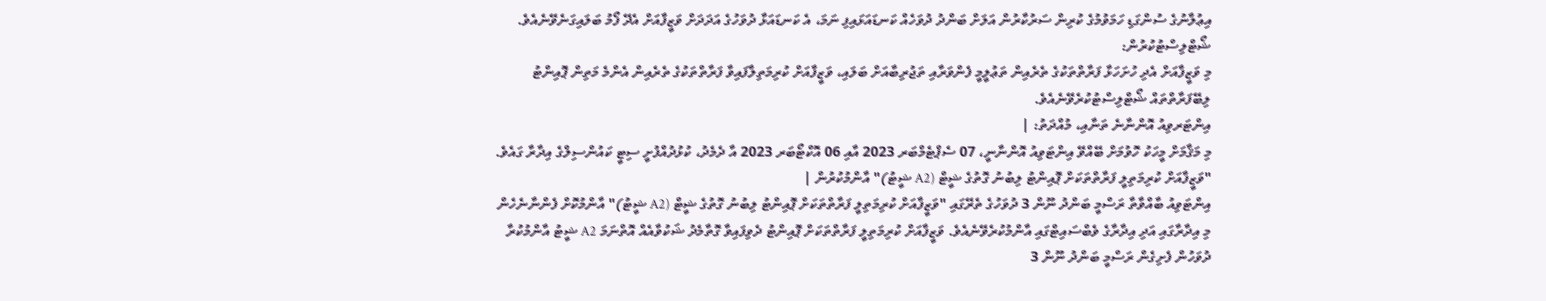އިޢުލާނުގެ ސުންގަޑި ހަމަވުމުގެ ކުރިން ސަރުކާރުން އަލަށް ބަންދު ދުވަހެއް ކަނޑައަޅައިފި ނަމަ، އެ ކަނޑައަޅާ ދުވަހުގެ އަދަދަށް ވަޒީފާއަށް އެދޭ ފޯމު ބަލައިގަނެވޭނެއެވެ.
ޝޯޓްލިސްޓުކުރުން:
މި ވަޒީފާއަށް އެދި ހުށަހަޅާ ފަރާތްތަކުގެ ތެރެއިން ތަޢުލީމީ ފެންވަރާއި ތަޖުރިބާއަށް ބަލައި، ވަޒީފާއަށް ކުރިމަތިލާފައިވާ ފަރާތްތަކުގެ ތެރެއިން އެންމެ މަތިން ޕޮއިންޓު ލިބޭފަރާތްތައް ޝޯޓްލިސްޓުކުރެވޭނެއެވެ.
އިންޓަރވިއު އޮންނާނެ ތަނާއި، މުއްދަތު: |
މި މަޤާމަށް މީހަކު ހޮވުމަށް ބޭއްވޭ އިންޓަވިއު އޮންނާނީ، 07 ސެޕްޓެމްބަރ 2023 އާއި 06 އޮކްޓޯބަރ 2023 އާ ދެމެދު، ކުޅުދުއްފުށީ ސިޓީ ކައުންސިލްގެ އިދާރާ ގައެވެ.
"ވަޒީފާއަށް ކުރިމަތިލީ ފަރާތްތަކަށް ޕޮއިންޓު ލިބުނު ގޮތުގެ ޝީޓް (A2 ޝީޓު)" އާންމުކުރުން |
އިންޓަވިއު ބާއްވާތާ ރަސްމީ ބަންދު ނޫން 3 ދުވަހުގެ ތެރޭގައި "ވަޒީފާއަށް ކުރިމަތިލީ ފަރާތްތަކަށް ޕޮއިންޓު ލިބުނު ގޮތުގެ ޝީޓް (A2 ޝީޓު)" އާންމުކޮށް ފެންނާނެހެން މި އިދާރާގައި އަދި އިދާރާގެ ވެބްސައިޓްގައި އާންމުކުރެވޭނެއެވެ. ވަޒީފާއަށް ކުރިމަތިލީ ފަރާތްތަކަށް ޕޮއިންޓު ދެވިފައިވާ ގޮތާމެދު ޝަކުވާއެއް އޮތްނަމަ A2 ޝީޓު އާންމުކުރާ ދުވަހުން ފެށިގެން ރަސްމީ ބަންދު ނޫން 3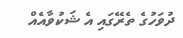ދުވަހުގެ ތެރޭގައި އެ ޝަކުވާއެއް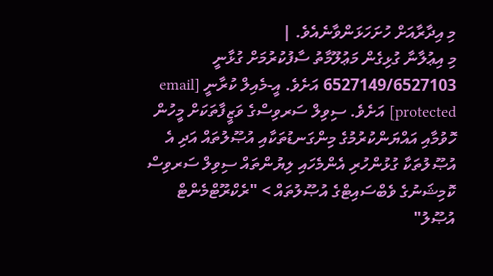މި އިދާރާއަށް ހުށަހަޅަންވާނެއެވެ. |
މި އިޢުލާނާ ގުޅިގެން މަޢުލޫމާތު ސާފުކުރުމަށް ގުޅާނީ 6527149/6527103 އަށެވެ. އީ-މެއިލް ކުރާނީ [email protected] އަށެވެ. ސިވިލް ސަރވިސްގެ ވަޒީފާތަކަށް މީހުން ހޮވުމާއި އައްޔަންކުރުމުގެ މިންގަނޑުތަކާއި އުޞޫލުތައް އަދި އެ އުޞޫލުތަކާ ގުޅުންހުރި އެންމެހައި ލިޔުންތައް ސިވިލް ސަރވިސް ކޮމިޝަނުގެ ވެބްސައިޓްގެ އުޞޫލުތައް > "ރެކްރޫޓްމެންޓް އުޞޫލު"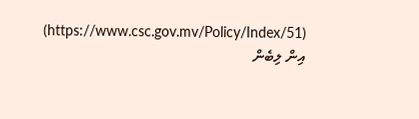(https://www.csc.gov.mv/Policy/Index/51) އިން ލިބެން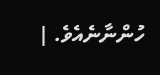ހުންނާނެއެވެ. |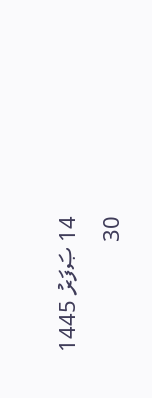14 ޞަފަރު 1445
30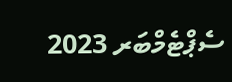ސެޕްޓެމްބަރ 2023